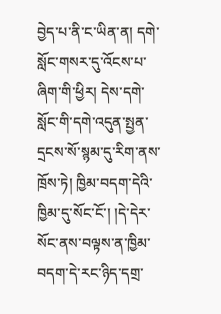བྱེད་པ་ནི་ང་ཡིན་ན། དགེ་སློང་གསར་དུ་འོངས་པ་ཞིག་གི་ཕྱིར། དེས་དགེ་སློང་གི་དགེ་འདུན་སྤྱན་དྲངས་སོ་སྙམ་དུ་རིག་ནས་ཁྲོས་ཏེ། ཁྱིམ་བདག་དེའི་ཁྱིམ་དུ་སོང་ངོ་། །དེ་དེར་སོང་ནས་བལྟས་ན་ཁྱིམ་བདག་དེ་རང་ཉིད་དགྲ་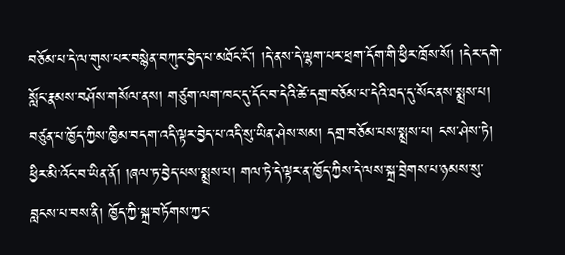བཅོམ་པ་དེ་ལ་གུས་པར་བསྙེན་བཀུར་བྱེད་པ་མཐོང་ངོ་། །དེ་ནས་དེ་ལྷག་པར་ཕྲག་དོག་གི་ཕྱིར་ཁྲོས་སོ། །དེར་དགེ་སློང་རྣམས་བཤོས་གསོལ་ནས། གཙུག་ལག་ཁང་དུ་དོང་བ་དེའི་ཚེ་དགྲ་བཅོམ་པ་དེའི་ཐད་དུ་སོང་ནས་སྨྲས་པ། བཙུན་པ་ཁྱོད་ཀྱིས་ཁྱིམ་བདག་འདི་ལྟར་བྱེད་པ་འདི་སུ་ཡིན་ཤེས་སམ། དགྲ་བཅོམ་པས་སྨྲས་པ། ངས་ཤེས་ཏེ། ཕྱིར་མི་འོང་བ་ཡིན་ནོ། །ཞལ་ཏ་བྱེད་པས་སྨྲས་པ། གལ་ཏེ་དེ་ལྟར་ན་ཁྱོད་ཀྱིས་དེ་ལས་སྐྲ་བྲེགས་པ་ཉམས་སུ་བླངས་པ་བས་ནི། ཁྱོད་ཀྱི་སྐྲ་བཏོགས་ཀྱང་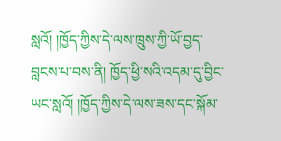སླའོ། །ཁྱོད་ཀྱིས་དེ་ལས་ཁྲུས་ཀྱི་ཡོ་བྱད་བླངས་པ་བས་ནི། ཁྱོད་ཕྱི་སའི་འདམ་དུ་བྱིང་ཡང་སླའོ། །ཁྱོད་ཀྱིས་དེ་ལས་ཟས་དང་སྐོམ་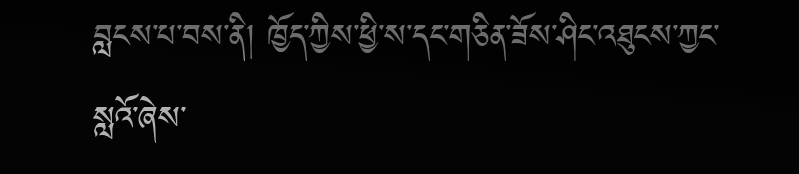བླངས་པ་བས་ནི། ཁྱོད་ཀྱིས་ཕྱི་ས་དང་གཅིན་ཟོས་ཤིང་འཐུངས་ཀྱང་སླའོ་ཞེས་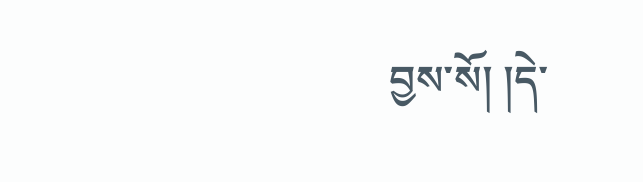བྱས་སོ། །དེ་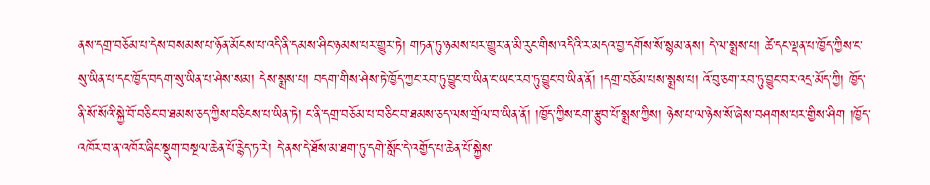ནས་དགྲ་བཅོམ་པ་དེས་བསམས་པ་ཉོན་མོངས་པ་འདི་ནི་དམས་ཤིང་ཉམས་པར་གྱུར་ཏེ། གཏན་ཏུ་ཉམས་པར་གྱུར་ན་མི་རུང་གིས་འདིའི་ར་མདའ་བྱ་དགོས་སོ་སྙམ་ནས། དེ་ལ་སྨྲས་པ། ཚེ་དང་ལྡན་པ་ཁྱོད་ཀྱིས་ང་སུ་ཡིན་པ་དང་ཁྱོད་བདག་སུ་ཡིན་པ་ཤེས་སམ། དེས་སྨྲས་པ། བདག་གིས་ཤེས་ཏེ་ཁྱོད་ཀྱང་རབ་ཏུ་བྱུང་བ་ཡིན་ང་ཡང་རབ་ཏུ་བྱུང་བ་ཡིན་ནོ། །དགྲ་བཅོམ་པས་སྨྲས་པ། འོ་བུ་ཅག་རབ་ཏུ་བྱུང་བར་འདྲ་མོད་ཀྱི། ཁྱོད་ནི་སོ་སོའི་སྐྱེ་བོ་བཅིང་བ་ཐམས་ཅད་ཀྱིས་བཅིངས་པ་ཡིན་ཏེ། ང་ནི་དགྲ་བཅོམ་པ་བཅིང་བ་ཐམས་ཅད་ལས་གྲོལ་བ་ཡིན་ནོ། །ཁྱོད་ཀྱིས་ངག་རྩུབ་པོ་སྨྲས་ཀྱིས། ཉེས་པ་ལ་ཉེས་སོ་ཞེས་བཤགས་པར་གྱིས་ཤིག །ཁྱོད་འཁོར་བ་ན་འཁོར་ཞིང་སྡུག་བསྔལ་ཆེན་པོ་རྙེད་ཏ་རེ། དེ་ནས་དེ་ཐོས་མ་ཐག་ཏུ་དགེ་སློང་དེ་འགྱོད་པ་ཆེན་པོ་སྐྱེས་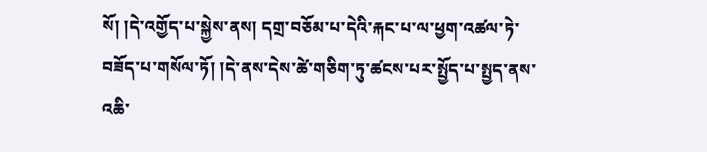སོ། །དེ་འགྱོད་པ་སྐྱེས་ནས། དགྲ་བཅོམ་པ་དེའི་རྐང་པ་ལ་ཕྱག་འཚལ་ཏེ་བཟོད་པ་གསོལ་ཏོ། །དེ་ནས་དེས་ཚེ་གཅིག་ཏུ་ཚངས་པར་སྤྱོད་པ་སྤྱད་ནས་འཆི་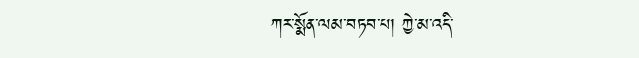ཀར་སྨོན་ལམ་བཏབ་པ། ཀྱེ་མ་འདི་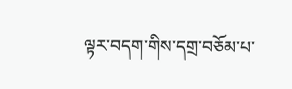ལྟར་བདག་གིས་དགྲ་བཅོམ་པ་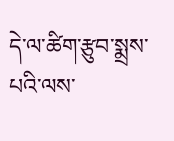དེ་ལ་ཚིག་རྩུབ་སྨྲས་པའི་ལས་